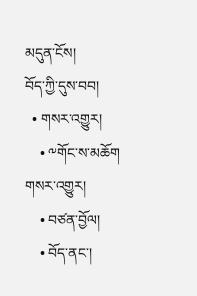མདུན་ངོས།
བོད་ཀྱི་དུས་བབ།
  • གསར་འགྱུར།
    • ༸གོང་ས་མཆོག གསར་འགྱུར།
    • བཙན་བྱོལ།
    • བོད་ནང་།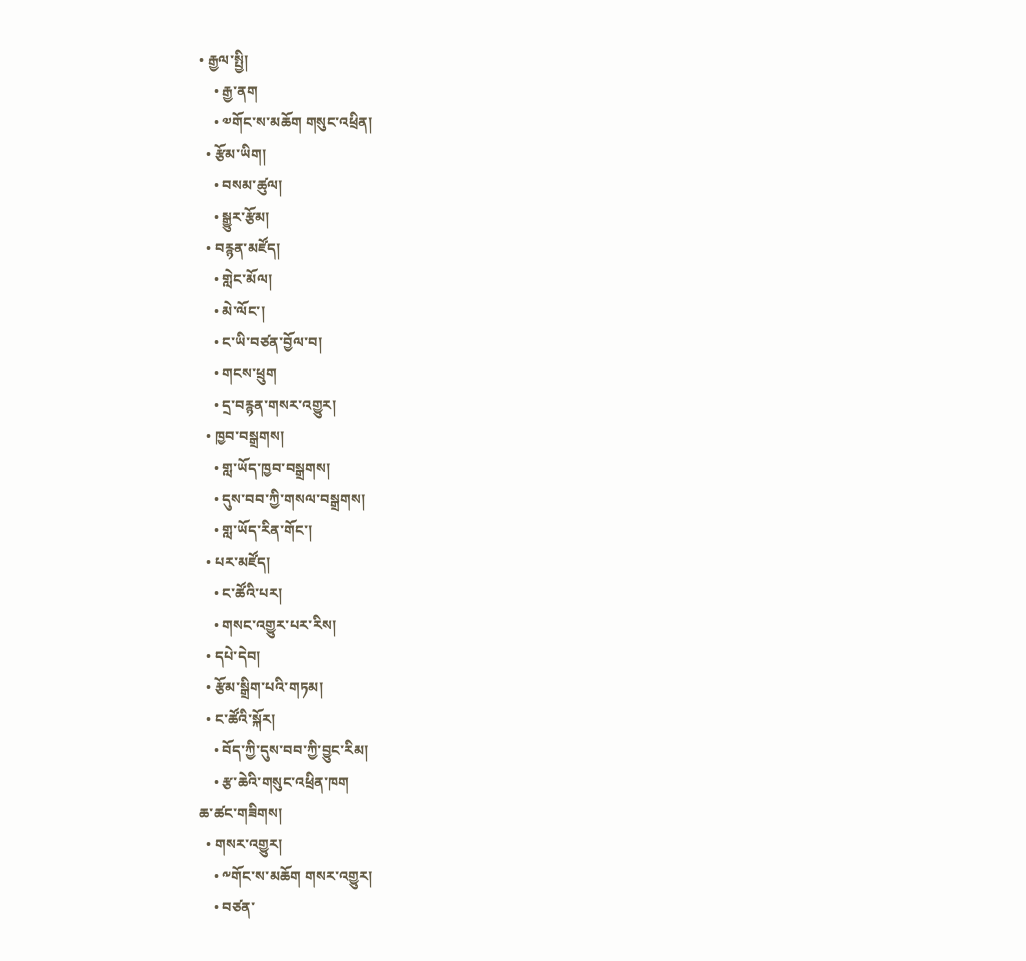• རྒྱལ་སྤྱི།
    • རྒྱ་ནག
    • ༧གོང་ས་མཆོག གསུང་འཕྲིན།
  • རྩོམ་ཡིག།
    • བསམ་ཚུལ།
    • སྒྱུར་རྩོམ།
  • བརྙན་མཛོད།
    • གླེང་མོལ།
    • མེ་ལོང་།
    • ང་ཡི་བཙན་བྱོལ་བ།
    • གངས་ཕྲུག
    • དྲ་བརྙན་གསར་འགྱུར།
  • ཁྱབ་བསྒྲགས།
    • གླ་ཡོད་ཁྱབ་བསྒྲགས།
    • དུས་བབ་ཀྱི་གསལ་བསྒྲགས།
    • གླ་ཡོད་རིན་གོང་།
  • པར་མཛོད།
    • ང་ཚོའི་པར།
    • གསང་འགྱུར་པར་རིས།
  • དཔེ་དེབ།
  • རྩོམ་སྒྲིག་པའི་གཏམ།
  • ང་ཚོའི་སྐོར།
    • བོད་ཀྱི་དུས་བབ་ཀྱི་བྱུང་རིམ།
    • རྩ་ཆེའི་གསུང་འཕྲིན་ཁག
ཆ་ཚང་གཟིགས།
  • གསར་འགྱུར།
    • ༸གོང་ས་མཆོག གསར་འགྱུར།
    • བཙན་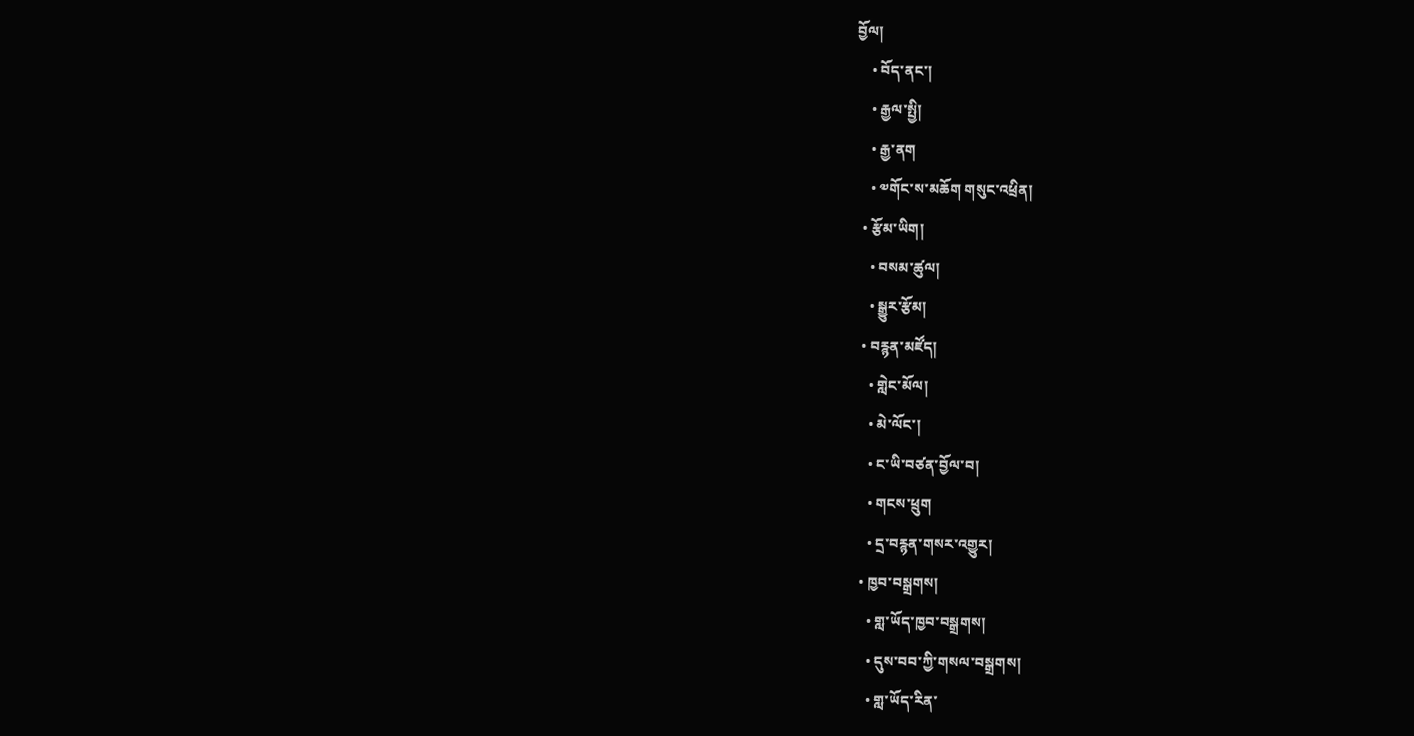བྱོལ།
    • བོད་ནང་།
    • རྒྱལ་སྤྱི།
    • རྒྱ་ནག
    • ༧གོང་ས་མཆོག གསུང་འཕྲིན།
  • རྩོམ་ཡིག།
    • བསམ་ཚུལ།
    • སྒྱུར་རྩོམ།
  • བརྙན་མཛོད།
    • གླེང་མོལ།
    • མེ་ལོང་།
    • ང་ཡི་བཙན་བྱོལ་བ།
    • གངས་ཕྲུག
    • དྲ་བརྙན་གསར་འགྱུར།
  • ཁྱབ་བསྒྲགས།
    • གླ་ཡོད་ཁྱབ་བསྒྲགས།
    • དུས་བབ་ཀྱི་གསལ་བསྒྲགས།
    • གླ་ཡོད་རིན་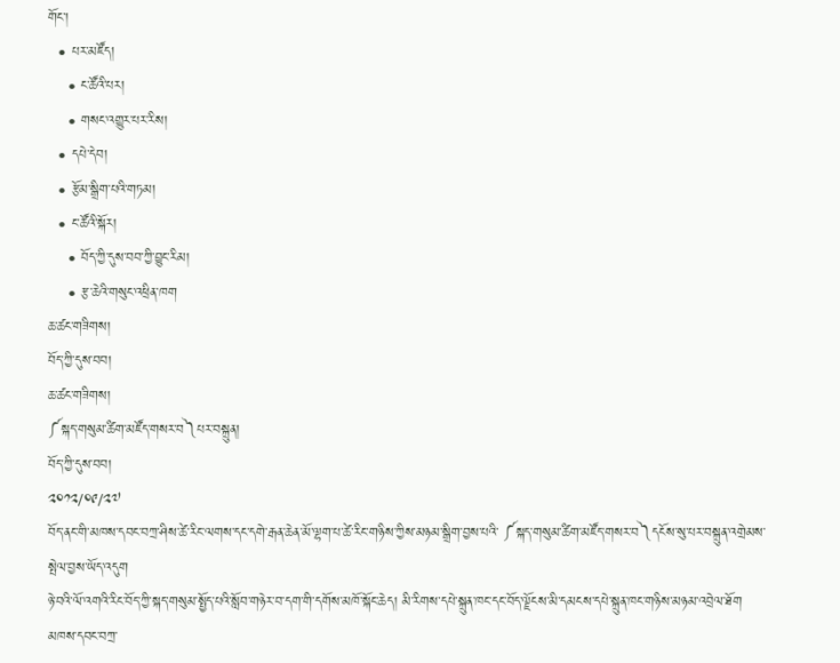གོང་།
  • པར་མཛོད།
    • ང་ཚོའི་པར།
    • གསང་འགྱུར་པར་རིས།
  • དཔེ་དེབ།
  • རྩོམ་སྒྲིག་པའི་གཏམ།
  • ང་ཚོའི་སྐོར།
    • བོད་ཀྱི་དུས་བབ་ཀྱི་བྱུང་རིམ།
    • རྩ་ཆེའི་གསུང་འཕྲིན་ཁག
ཆ་ཚང་གཟིགས།
བོད་ཀྱི་དུས་བབ།
ཆ་ཚང་གཟིགས།
༼སྐད་གསུམ་ཚིག་མཛོད་གསར་བ༽པར་བསྐྲུན།
བོད་ཀྱི་དུས་བབ།
༢༠༡༢/༠༩/༢༧
བོད་ནང་གི་མཁས་དབང་བཀྲ་ཤིས་ཚེ་རིང་ལགས་དང་དགེ་རྒན་ཆེན་མོ་ལྷག་པ་ཚེ་རིང་གཉིས་ཀྱིས་མཉམ་སྒྲིག་བྱས་པའི་ ༼སྐད་གསུམ་ཚིག་མཛོད་གསར་བ༽དངོས་སུ་པར་བསྐྲུན་འགྲེམས་སྤེལ་བྱས་ཡོད་འདུག
ཉེ་བའི་ལོ་འགའི་རིང་བོད་ཀྱི་སྐད་གསུམ་སྤྱོད་པའི་སློབ་གཉེར་བ་དག་གི་དགོས་མཁོ་སྐོང་ཆེད། མི་རིགས་དཔེ་སྐྲུན་ཁང་དང་བོད་ལྗོངས་མི་དམངས་དཔེ་སྐྲུན་ཁང་གཉིས་མཉམ་འབྲེལ་ཐོག  མཁས་དབང་བཀྲ་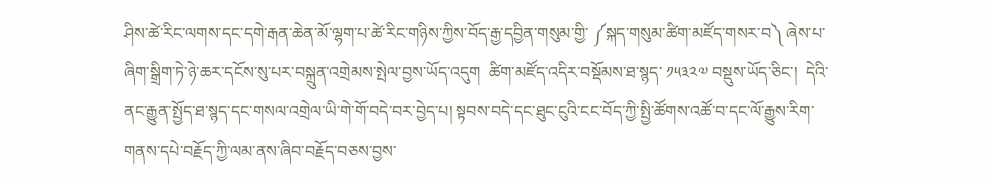ཤིས་ཚེ་རིང་ལགས་དང་དགེ་རྒན་ཆེན་མོ་ལྷག་པ་ཚེ་རིང་གཉིས་ཀྱིས་བོད་རྒྱ་དབྱིན་གསུམ་གྱི་ ༼སྐད་གསུམ་ཚིག་མཛོད་གསར་བ༽ ཞེས་པ་ཞིག་སྒྲིག་ཏེ་ཉེ་ཆར་དངོས་སུ་པར་བསྐྲུན་འགྲེམས་སྤེལ་བྱས་ཡོད་འདུག  ཚིག་མཛོད་འདིར་བསྡོམས་ཐ་སྙད་ ༡༥༣༢༧ བསྡུས་ཡོད་ཅིང་།  དེའི་ནང་རྒྱུན་སྤྱོད་ཐ་སྙད་དང་གསལ་འགྲེལ་ཡི་གེ་གོ་བདེ་བར་བྱེད་པ། སྟབས་བདེ་དང་ཐུང་ངུའི་ངང་བོད་ཀྱི་སྤྱི་ཚོགས་འཚོ་བ་དང་ལོ་རྒྱུས་རིག་གནས་དཔེ་བརྗོད་ཀྱི་ལམ་ནས་ཞིབ་བརྗོད་བཅས་བྱས་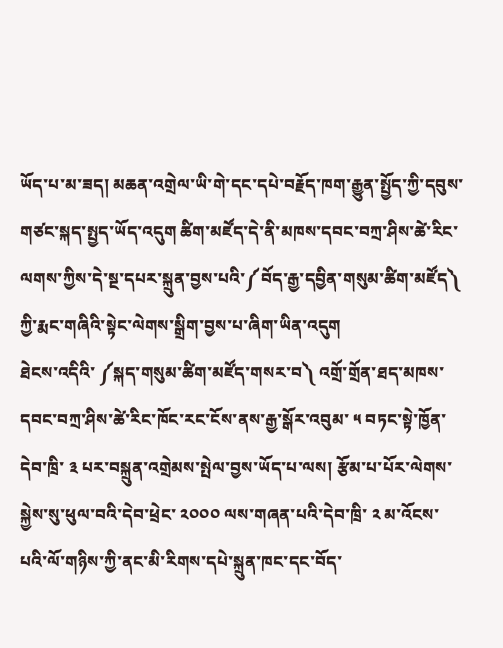ཡོད་པ་མ་ཟད། མཆན་འགྲེལ་ཡི་གེ་དང་དཔེ་བརྗོད་ཁག་རྒྱུན་སྤྱོད་ཀྱི་དབུས་གཙང་སྐད་སྤྱད་ཡོད་འདུག ཚིག་མཛོད་དེ་ནི་མཁས་དབང་བཀྲ་ཤིས་ཚེ་རིང་ལགས་ཀྱིས་དེ་སྔ་དཔར་སྐྲུན་བྱས་པའི་༼བོད་རྒྱ་དབྱིན་གསུམ་ཚིག་མཛོད༽ ཀྱི་རྨང་གཞིའི་སྟེང་ལེགས་སྒྲིག་བྱས་པ་ཞིག་ཡིན་འདུག
ཐེངས་འདིའི་ ༼སྐད་གསུམ་ཚིག་མཛོད་གསར་བ༽ འགྲོ་གྲོན་ཐད་མཁས་དབང་བཀྲ་ཤིས་ཚེ་རིང་ཁོང་རང་ངོས་ནས་རྒྱ་སྒོར་འབུམ་ ༥ བཏང་སྟེ་ཁྱོན་དེབ་ཁྲི་ ༣ པར་བསྐྲུན་འགྲེམས་སྤེལ་བྱས་ཡོད་པ་ལས། རྩོམ་པ་པོར་ལེགས་སྐྱེས་སུ་ཕུལ་བའི་དེབ་ཕྲེང་ ༢༠༠༠ ལས་གཞན་པའི་དེབ་ཁྲི་ ༢ མ་འོངས་པའི་ལོ་གཉིས་ཀྱི་ནང་མི་རིགས་དཔེ་སྐྲུན་ཁང་དང་བོད་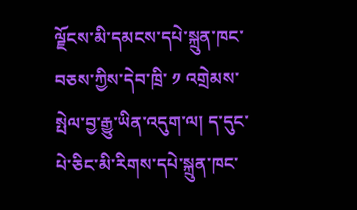ལྗོངས་མི་དམངས་དཔེ་སྐྲུན་ཁང་བཅས་ཀྱིས་དེབ་ཁྲི་ ༡ འགྲེམས་སྤེལ་བྱ་རྒྱུ་ཡིན་འདུག་ལ། ད་དུང་པེ་ཅིང་མི་རིགས་དཔེ་སྐྲུན་ཁང་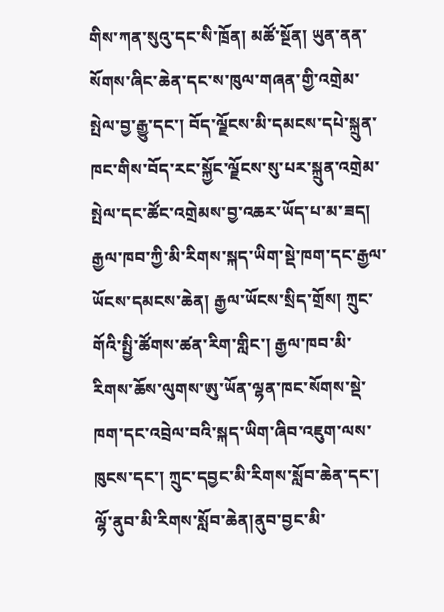གིས་ཀན་སུའུ་དང་སི་ཁྲོན། མཚོ་སྔོན། ཡུན་ནན་སོགས་ཞིང་ཆེན་དང་ས་ཁུལ་གཞན་གྱི་འགྲེམ་སྤེལ་བྱ་རྒྱུ་དང་། བོད་ལྗོངས་མི་དམངས་དཔེ་སྐྲུན་ཁང་གིས་བོད་རང་སྐྱོང་ལྗོངས་སུ་པར་སྐྲུན་འགྲེམ་སྤེལ་དང་ཚོང་འགྲེམས་བྱ་འཆར་ཡོད་པ་མ་ཟད། རྒྱལ་ཁབ་ཀྱི་མི་རིགས་སྐད་ཡིག་སྡེ་ཁག་དང་རྒྱལ་ཡོངས་དམངས་ཆེན། རྒྱལ་ཡོངས་སྲིད་གྲོས། ཀྲུང་གོའི་སྤྱི་ཚོགས་ཚན་རིག་གླིང་། རྒྱལ་ཁབ་མི་རིགས་ཆོས་ལུགས་ཨུ་ཡོན་ལྷན་ཁང་སོགས་སྡེ་ཁག་དང་འབྲེལ་བའི་སྐད་ཡིག་ཞིབ་འཇུག་ལས་ཁུངས་དང་། ཀྲུང་དབྱང་མི་རིགས་སློབ་ཆེན་དང་། ལྷོ་ནུབ་མི་རིགས་སློབ་ཆེན།ནུབ་བྱང་མི་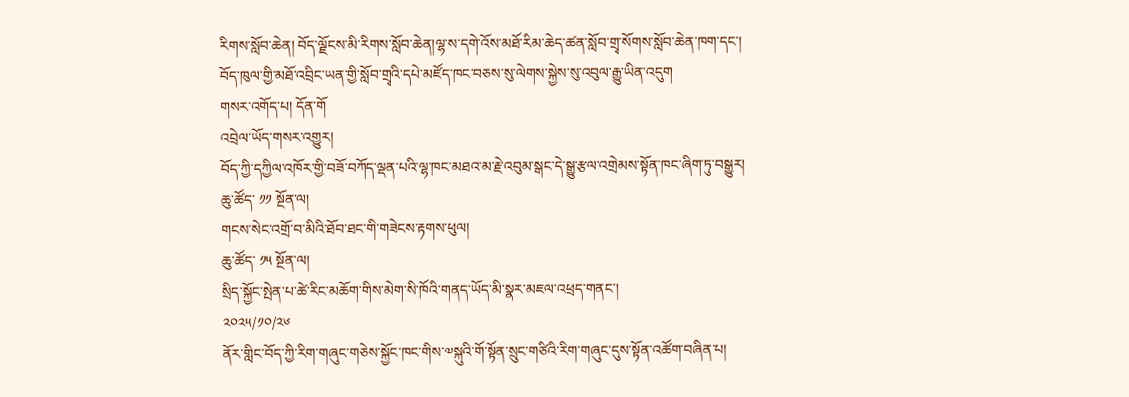རིགས་སློབ་ཆེན། བོད་ལྗོངས་མི་རིགས་སློབ་ཆེན།ལྷ་ས་དགེ་འོས་མཐོ་རིམ་ཆེད་ཚན་སློབ་གྲྭ་སོགས་སློབ་ཆེན་ཁག་དང་། བོད་ཁུལ་གྱི་མཐོ་འབྲིང་ཡན་གྱི་སློབ་གྲྭའི་དཔེ་མཛོད་ཁང་བཅས་སུ་ལེགས་སྐྱེས་སུ་འབུལ་རྒྱུ་ཡིན་འདུག
གསར་འགོད་པ། དོན་གོ
འབྲེལ་ཡོད་གསར་འགྱུར།
བོད་ཀྱི་དཀྱིལ་འཁོར་གྱི་བཟོ་བཀོད་ལྡན་པའི་ལྷ་ཁང་མཐའ་མ་རྗེ་འབུམ་སྒང་དེ་སྒྱུ་རྩལ་འགྲེམས་སྟོན་ཁང་ཞིག་ཏུ་བསྒྱུར།
ཆུ་ཚོད་ ༡༡ སྔོན་ལ།
གངས་སེང་འགྲོ་བ་མིའི་ཐོབ་ཐང་གི་གཟེངས་རྟགས་ཕུལ།
ཆུ་ཚོད་ ༡༥ སྔོན་ལ།
སྲིད་སྐྱོང་སྤེན་པ་ཚེ་རིང་མཆོག་གིས་མེག་སི་ཁོའི་གནད་ཡོད་མི་སྣར་མཇལ་འཕྲད་གནང་།
༢༠༢༥/༡༠/༢༦
ནོར་གླིང་བོད་ཀྱི་རིག་གཞུང་གཅེས་སྐྱོང་ཁང་གིས་༧སྐུའི་གོ་སྟོན་སྲུང་གཙིའི་རིག་གཞུང་དུས་སྟོན་འཚོག་བཞིན་པ།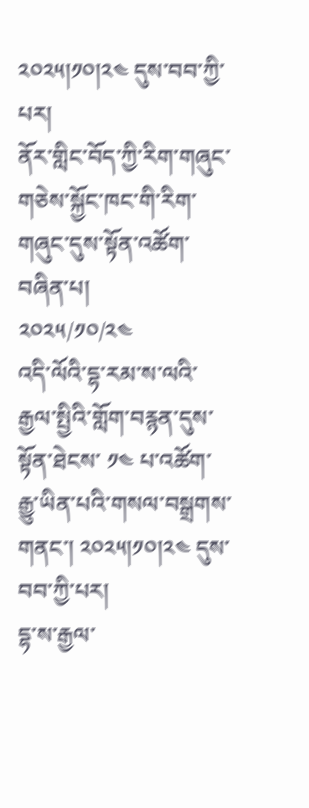༢༠༢༥།༡༠།༢༤ དུས་བབ་ཀྱི་པར།
ནོར་གླིང་བོད་ཀྱི་རིག་གཞུང་གཅེས་སྐྱོང་ཁང་གི་རིག་གཞུང་དུས་སྟོན་འཚོག་བཞིན་པ།
༢༠༢༥/༡༠/༢༤
འདི་ལོའི་དྷ་རམ་ས་ལའི་རྒྱལ་སྤྱིའི་གློག་བརྙན་དུས་སྟོན་ཐེངས་ ༡༤ པ་འཚོག་རྒྱུ་ཡིན་པའི་གསལ་བསྒྲགས་གནང་། ༢༠༢༥།༡༠།༢༤ དུས་བབ་ཀྱི་པར།
དྷ་ས་རྒྱལ་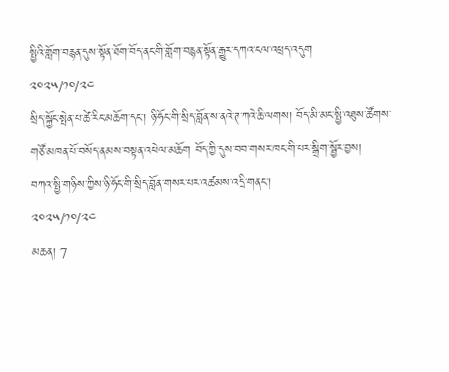སྤྱིའི་གློག་བརྙན་དུས་སྟོན་ཐོག་བོད་ནང་གི་གློག་བརྙན་སྟོན་རྒྱུར་དཀའ་ངལ་འཕྲད་འདུག
༢༠༢༥/༡༠/༢༤
སྲིད་སྐྱོང་སྤེན་པ་ཚེ་རིང་མཆོག་དང་། ཉི་ཧོང་གི་སྲིད་བློན་ས་ནའེ་ཊ་ཀའེ་ཆི་ལགས། བོད་མི་མང་སྤྱི་འཐུས་ཚོགས་གཙོ་མཁན་པོ་བསོད་ནམས་བསྟན་འཕེལ་མཆོག བོད་ཀྱི་དུས་བབ་གསར་ཁང་གི་པར་སྒྲིག་སྦྱོར་བྱས།
བཀའ་སྤྱི་གཉིས་ཀྱིས་ཉི་ཧོང་གི་སྲིད་བློན་གསར་པར་འཚམས་འདྲི་གནང་།
༢༠༢༥/༡༠/༢༤
མཆན། 7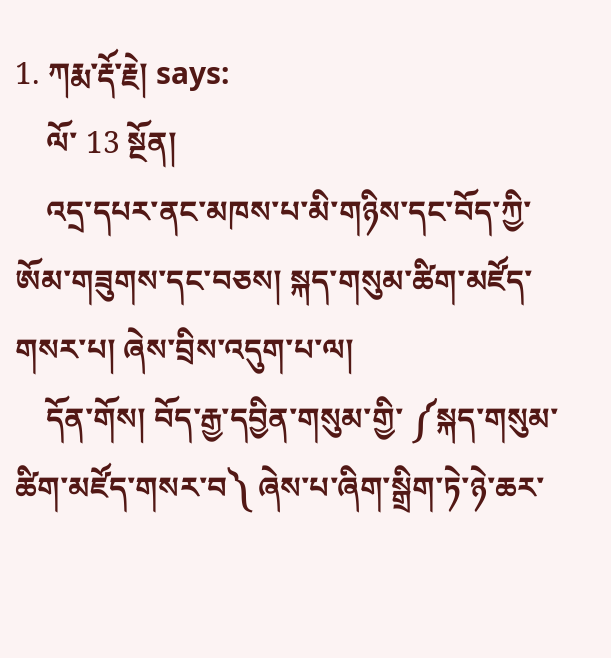1. ཀརྨ་རྡོ་རྗེ། says:
    ལོ་ 13 སྔོན།
    འདྲ་དཔར་ནང་མཁས་པ་མི་གཉིས་དང་བོད་ཀྱི་ཨོམ་གཟུགས་དང་བཅས། སྐད་གསུམ་ཚིག་མཛོད་གསར་པ། ཞེས་བྲིས་འདུག་པ་ལ།
    དོན་གོས། བོད་རྒྱ་དབྱིན་གསུམ་གྱི་ ༼སྐད་གསུམ་ཚིག་མཛོད་གསར་བ༽ ཞེས་པ་ཞིག་སྒྲིག་ཏེ་ཉེ་ཆར་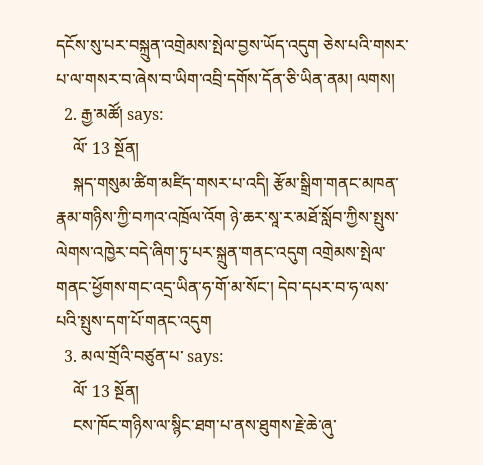དངོས་སུ་པར་བསྐྲུན་འགྲེམས་སྤེལ་བྱས་ཡོད་འདུག ཅེས་པའི་གསར་པ་ལ་གསར་བ་ཞེས་བ་ཡིག་འབྲི་དགོས་དོན་ཅི་ཡིན་ནམ། ལགས།
  2. རྒྱ་མཚོ། says:
    ལོ་ 13 སྔོན།
    སྐད་གསུམ་ཚིག་མཛིད་གསར་པ་འདི། རྩོམ་སྒྲིག་གནང་མཁན་རྣམ་གཉིས་ཀྱི་བཀའ་འཁྲོལ་འོག ཉེ་ཆར་སཱ་ར་མཐོ་སློབ་ཀྱིས་སྤུས་ལེགས་འཁྱེར་བདེ་ཞིག་ཏུ་པར་སྐྲུན་གནང་འདུག འགྲེམས་སྤེལ་གནང་ཕྱོགས་གང་འདྲ་ཡིན་ཧ་གོ་མ་སོང་། དེབ་དཔར་བ་ཧ་ལས་པའི་སྤུས་དག་པོ་གནང་འདུག
  3. མལ་གྲོའི་བཙུན་པ་ says:
    ལོ་ 13 སྔོན།
    ངས་ཁོང་གཉིས་ལ་སྙིང་ཐག་པ་ནས་ཐུགས་རྗེ་ཆེ་ཞུ་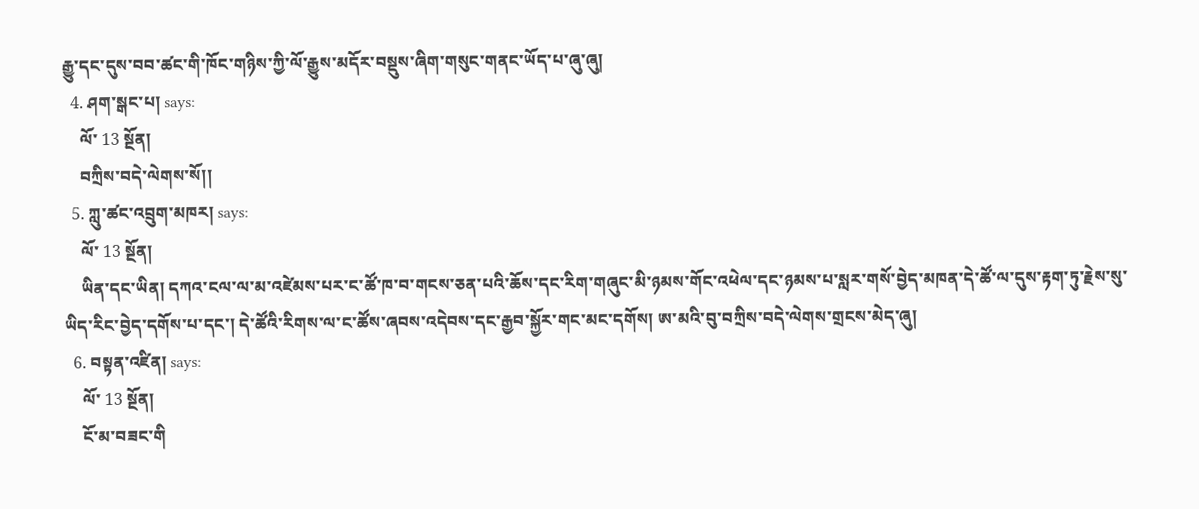རྒྱུ་དང་དུས་བབ་ཚང་གི་ཁོང་གཉིས་ཀྱི་ལོ་རྒྱུས་མདོར་བསྡུས་ཞིག་གསུང་གནང་ཡོད་པ་ཞུ་ཞུ།
  4. ཤག་སྒང་པ། says:
    ལོ་ 13 སྔོན།
    བཀྲིས་བདེ་ལེགས་སོ།།
  5. ཀླུ་ཚང་འབྲུག་མཁར། says:
    ལོ་ 13 སྔོན།
    ཡིན་དང་ཡིན། དཀའ་ངལ་ལ་མ་འཛེམས་པར་ང་ཚོ་ཁ་བ་གངས་ཅན་པའི་ཆོས་དང་རིག་གཞུང་མི་ཉམས་གོང་འཕེལ་དང་ཉམས་པ་སླར་གསོ་བྱེད་མཁན་དེ་ཚོ་ལ་དུས་རྟག་ཏུ་རྗེས་སུ་ཡིད་རིང་བྱེད་དགོས་པ་དང་། དེ་ཚོའི་རིགས་ལ་ང་ཚོས་ཞབས་འདེབས་དང་རྒྱབ་སྐྱོར་གང་མང་དགོས། ཨ་མའི་བུ་བཀྲིས་བདེ་ལེགས་གྲངས་མེད་ཞུ།
  6. བསྟན་འཛིན། says:
    ལོ་ 13 སྔོན།
    ངོ་མ་བཟང་གི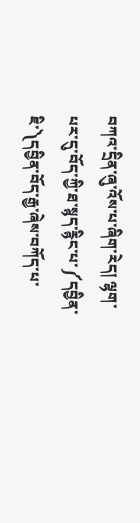བཀའ་དྲིན་ཞུ་འོས་པ་ཞིག་རེད། ལྷག་པར་དུ་བོད་ཀྱི་ཐ་སྙད་རྙིང་པ་༼དབྱིན་ཇི་༽དབྱིན་བོད་རྒྱ་ཞེས་བཀོད་པ་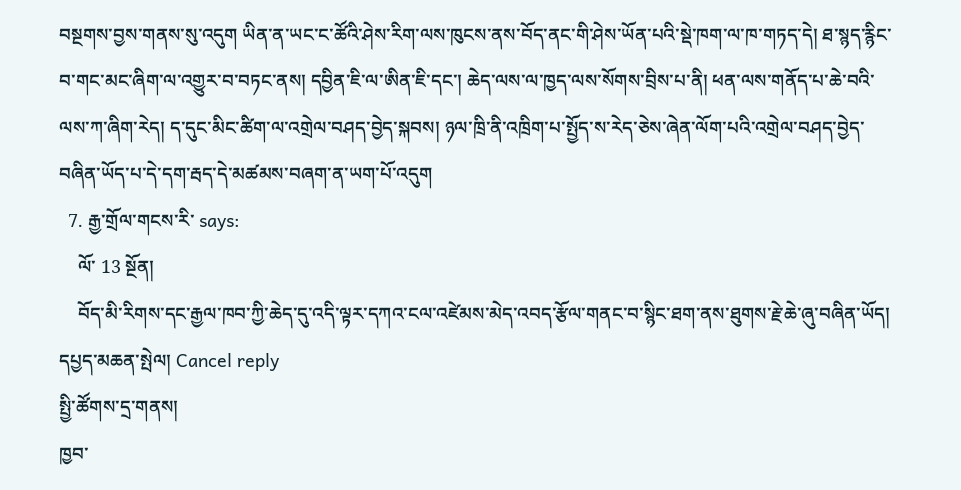བསྔགས་བྱས་གནས་སུ་འདུག ཡིན་ན་ཡང་ང་ཚོའི་ཤེས་རིག་ལས་ཁུངས་ནས་བོད་ནང་གི་ཤེས་ཡོན་པའི་སྡེ་ཁག་ལ་ཁ་གཏད་དེ། ཐ་སྙད་རྙིང་བ་གང་མང་ཞིག་ལ་འགྱུར་བ་བཏང་ནས། དབྱིན་ཇི་ལ་ཨིན་ཇི་དང་། ཆེད་ལས་ལ་ཁྱད་ལས་སོགས་བྲིས་པ་ནི། ཕན་ལས་གནོད་པ་ཆེ་བའི་ལས་ཀ་ཞིག་རེད། ད་དུང་མིང་ཚིག་ལ་འགྲེལ་བཤད་བྱེད་སྐབས། ཉལ་ཁྲི་ནི་འཁྲིག་པ་སྤྱོད་ས་རེད་ཅེས་ཞེན་ལོག་པའི་འགྲེལ་བཤད་བྱེད་བཞིན་ཡོད་པ་དེ་དག་རྦད་དེ་མཚམས་བཞག་ན་ཡག་པོ་འདུག
  7. རྒྱ་གྲོལ་གངས་རི་ says:
    ལོ་ 13 སྔོན།
    བོད་མི་རིགས་དང་རྒྱལ་ཁབ་ཀྱི་ཆེད་དུ་འདི་ལྟར་དཀའ་ངལ་འཛེམས་མེད་འབད་རྩོལ་གནང་བ་སྙིང་ཐག་ནས་ཐུགས་རྗེ་ཆེ་ཞུ་བཞིན་ཡོད།
དཔྱད་མཆན་སྤེལ། Cancel reply
སྤྱི་ཚོགས་དྲ་གནས།
ཁྱབ་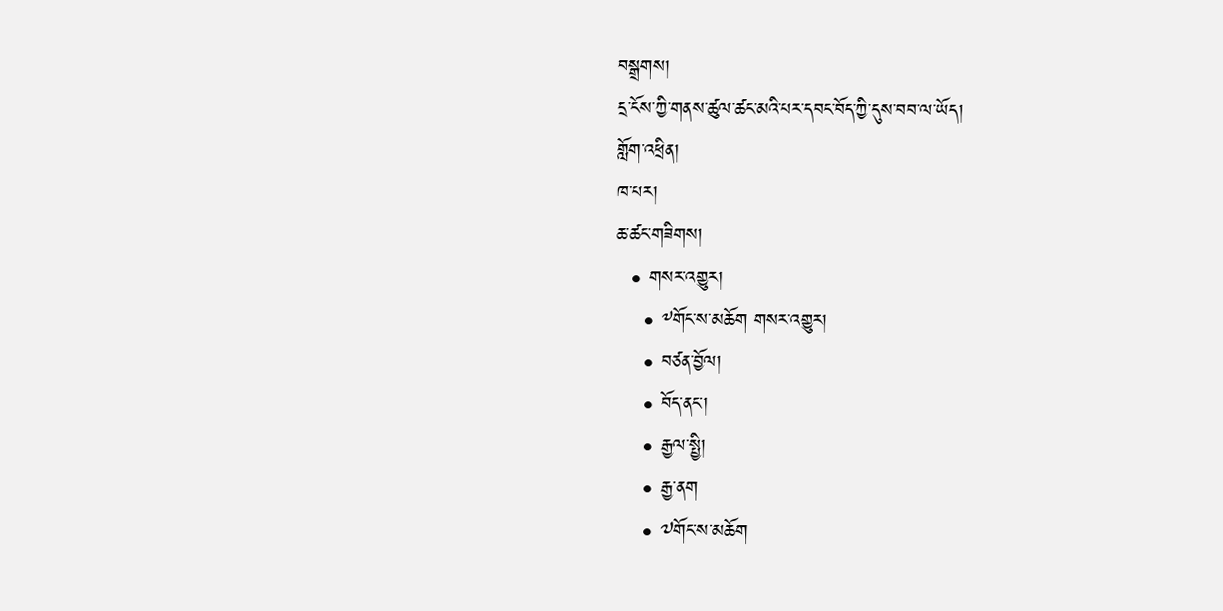བསྒྲགས།
དྲ་ངོས་ཀྱི་གནས་ཚུལ་ཚང་མའི་པར་དབང་བོད་ཀྱི་དུས་བབ་ལ་ཡོད།
གློག་འཕྲིན།
ཁ་པར།
ཆ་ཚང་གཟིགས།
  • གསར་འགྱུར།
    • ༸གོང་ས་མཆོག གསར་འགྱུར།
    • བཙན་བྱོལ།
    • བོད་ནང་།
    • རྒྱལ་སྤྱི།
    • རྒྱ་ནག
    • ༧གོང་ས་མཆོག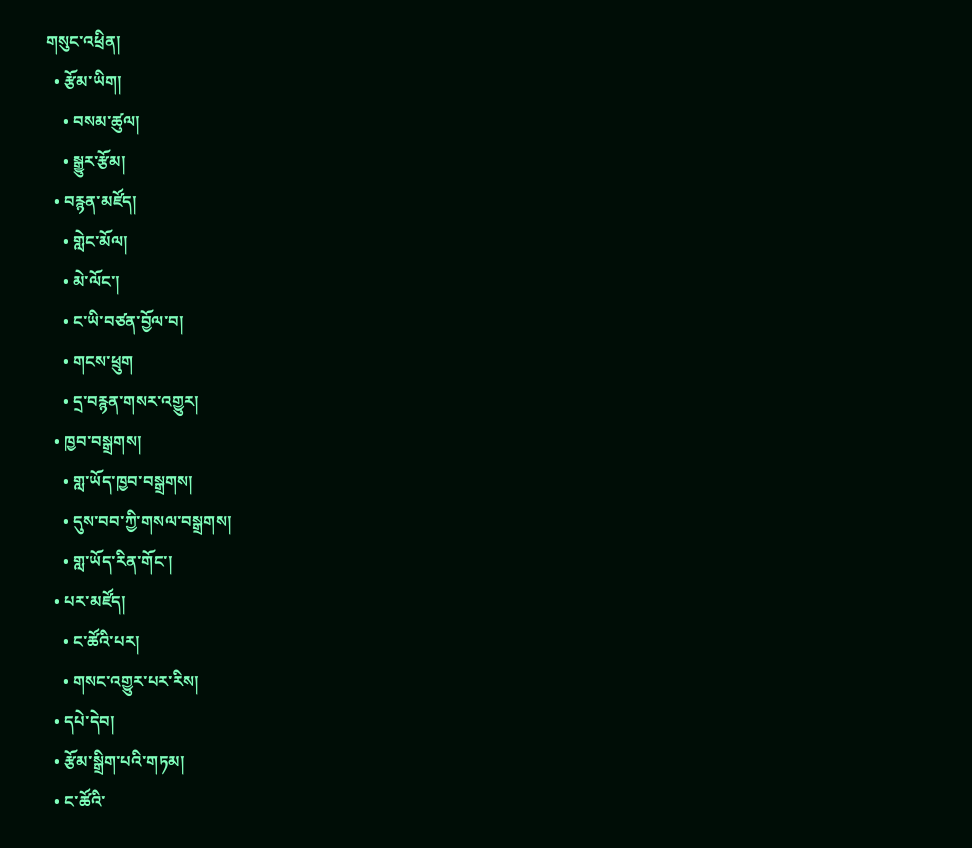གསུང་འཕྲིན།
  • རྩོམ་ཡིག།
    • བསམ་ཚུལ།
    • སྒྱུར་རྩོམ།
  • བརྙན་མཛོད།
    • གླེང་མོལ།
    • མེ་ལོང་།
    • ང་ཡི་བཙན་བྱོལ་བ།
    • གངས་ཕྲུག
    • དྲ་བརྙན་གསར་འགྱུར།
  • ཁྱབ་བསྒྲགས།
    • གླ་ཡོད་ཁྱབ་བསྒྲགས།
    • དུས་བབ་ཀྱི་གསལ་བསྒྲགས།
    • གླ་ཡོད་རིན་གོང་།
  • པར་མཛོད།
    • ང་ཚོའི་པར།
    • གསང་འགྱུར་པར་རིས།
  • དཔེ་དེབ།
  • རྩོམ་སྒྲིག་པའི་གཏམ།
  • ང་ཚོའི་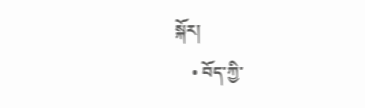སྐོར།
    • བོད་ཀྱི་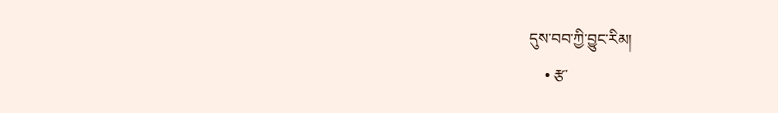དུས་བབ་ཀྱི་བྱུང་རིམ།
    • རྩ་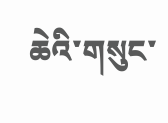ཆེའི་གསུང་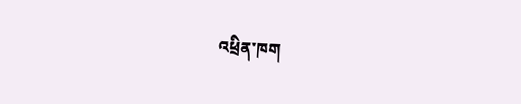འཕྲིན་ཁག